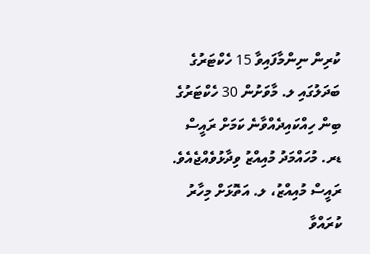ކުރިން ނިންމާފައިވާ 15 ހެކްޓަރުގެ ބަދަލުގައި ލ. މާވަށުން 30 ހެކްޓަރުގެ ބިން ހިއްކައިދެއްވާނެ ކަމަށް ރައީސް ޑރ. މުހައްމަދު މުއިއްޒު ވިދާޅުވެއްޖެއެވެ.
ރައީސް މުއިއްޒު، ލ. އަތޮޅަށް މިހާރު ކުރައްވާ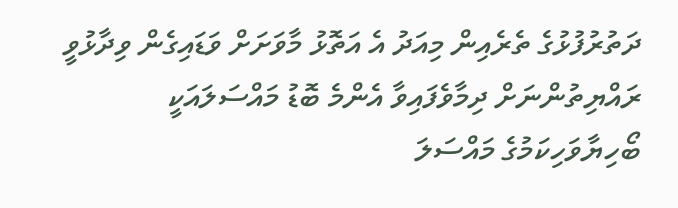ދަތުރުފުޅުގެ ތެރެއިން މިއަދު އެ އަތޮޅު މާވަށަށް ވަޑައިގެން ވިދާޅުވީ ރައްޔިތުންނަށް ދިމާވެފައިވާ އެންމެ ބޮޑު މައްސަލައަކީ ބޯހިޔާވަހިކަމުގެ މައްސަލަ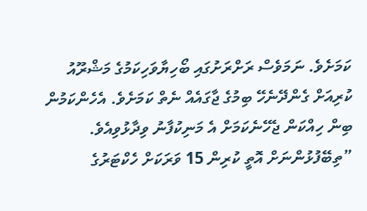ކަމަށެވެ. ނަމަވެސް ރަށްރަށުގައި ބޯހިޔާވަހިކަމުގެ މަޝްރޫއު ކުރިއަށް ގެންދޭނެހޭ ބިމުގެ ޖާގައެއް ނެތް ކަމަށެވެ. އެހެންކަމުން ބިން ހިއްކަން ޖެހޭނެކަމަށް އެ މަނިކުފާނު ވިދާޅުވިއެވެ.
”ތިބޭފުޅުންނަށް އޮތީ ކުރިން 15 ވަރަކަށް ހެކްޓަރުގެ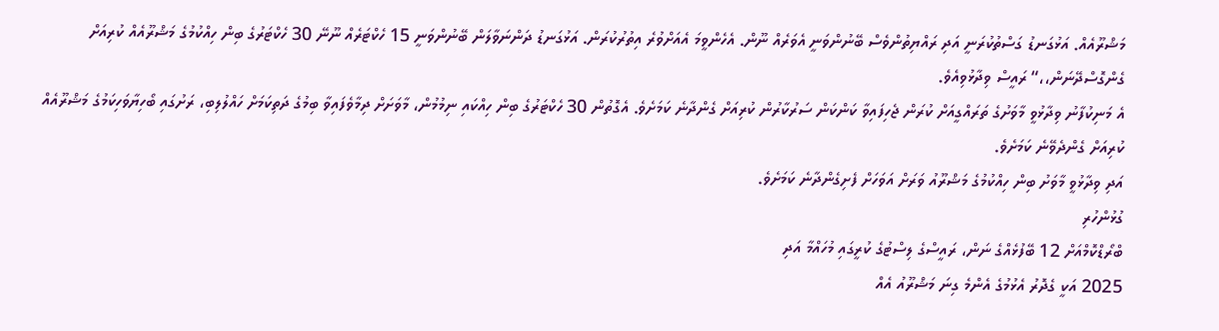މަޝްރޫއެއް. އަޅުގަނޑު ގަސްތުކުރަނީ އަދި ރައްޔިތުންވެސް ބޭނުންވަނީ އެވަރެއް ނޫން. އެހެންވީމަ އެއަށްވުރެ އިތުރުކުރަން. އަޅުގަނޑު ދަންނަވާލަން ބޭނުންވަނީ 15 ހެކްޓަރެއް ނޫނޭ 30 ހެކްޓަރުގެ ބިން ހިއްކުމުގެ މަޝްރޫއެއް ކުރިއަށް ގެންގޮސްދޭނަން،،“ ރައީސް ވިދާޅުވިއެވެ.
އެ މަނިކުފާނު ވިދާޅުވީ މާވަށުގެ ތަރައްގީއަށް ކުރަން ޖެހިފައިވާ ކަންކަން ސަރުކާރުން ކުރިއަށް ގެންދާނެ ކަމަށެވެ. އެގޮތުން 30 ހެކްޓަރުގެ ބިން ހިއްކައި ނިމުމުން، މާވަށަށް ދިމާވެފައިވާ ބިމުގެ ދަތިކަމަށް ހައްލުލިބި، ރަށުގައި ބޯހިޔާވަހިކަމުގެ މަޝްރޫއެއް ކުރިއަށް ގެންދެވޭނެ ކަމަށެވެ.
އަދި ވިދާޅުވީ މާވަށު ބިން ހިއްކުމުގެ މަޝްރޫއު ވަރަށް އަވަހަށް ފެށިގެންދާނެ ކަމަށެވެ.
ގުޅުންހުރި
ބްރޯޑްކޮމްއަށް 12 ބޭފުޅެއްގެ ނަން، ރައީސްގެ ލިސްޓުގެ ކުރީގައި މުހައްމާ އަދި
2025 އަކީ ގެދޮރު އެޅުމުގެ އެންމެ ގިނަ މަޝްރޫއު އެއް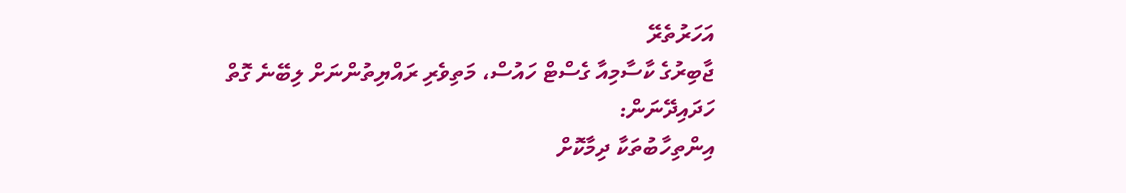އަހަރުތެރޭ
ޖާބިރުގެ ކާސާމިއާ ގެސްޓް ހައުސް، މަތިވެރި ރައްޔިތުންނަށް ލިބޭނެ ގޮތް ހަދައިދޭނަން:
އިންތިހާބުތަކާ ދިމާކޮށް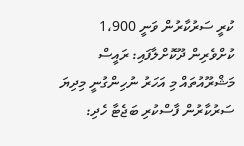ކުރީ ސަރުކާރުން ވަނީ 1،900 ކުށްވެރިން ދޫކޮށްލާފައި: ރައީސް
މަޝްރޫއުތައް މި އަހަރު ނުހިންގުނީ މިދިޔަ ސަރުކާރުން ފާސްކުރި ބަޖެޓާ ހެދި: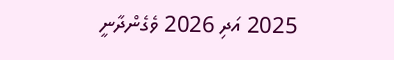2025 އަދި 2026 ވެގެންދާނީ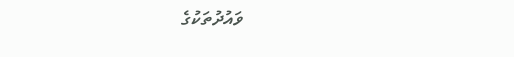ވައުދުތަކުގެ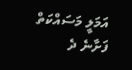އަމަލީ މަސައްކަތް ފަށާނެ ދެ